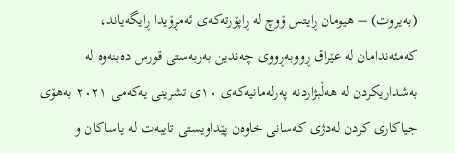(بەیروت) – هیومان ڕایتس ۆوچ لە ڕاپۆرتەکەی ئەمڕۆیدا ڕایگەیاند، کەمئەندامان لە عێراق ڕووبەڕووی چەندین بەربەستی قورس دەبنەوە لە بەشداریکردن لە هەڵبژاردنە پەرلەمانیەکەی ١٠ی تشرینی یەکەمی ٢٠٢١ بەهۆی جیاکاری کردن لەدژی کەسانی خاوەن پێداویستی تایبەت لە یاساکان و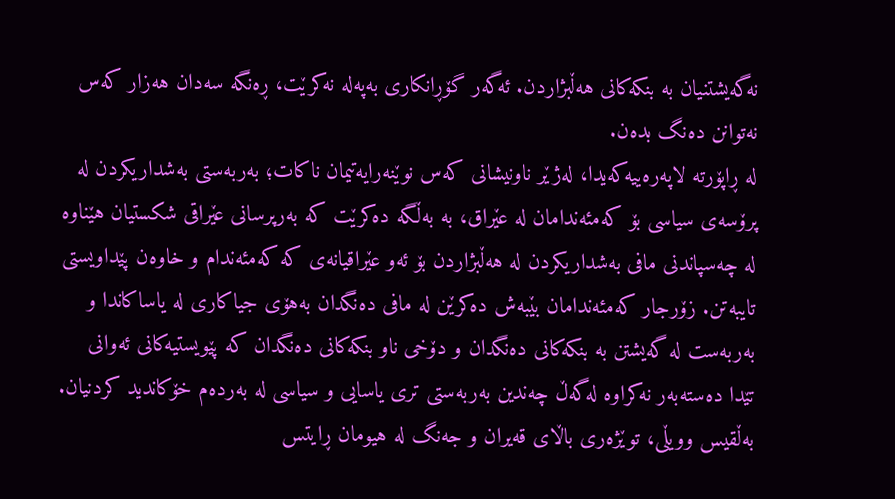نەگەیشتنیان بە بنکەکانی هەڵبژاردن. ئەگەر گۆڕانکاری بەپەلە نەکرێت، ڕەنگە سەدان هەزار کەس نەتوانن دەنگ بدەن.
لە ڕاپۆرتە لاپەرەییەکەیدا، لەژێر ناونیشانی کەس نوێنەرایەتیمان ناکات؛ بەربەستی بەشداریکردن لە پرۆسەی سیاسی بۆ کەمئەندامان لە عێراق، بە بەڵگە دەکرێت کە بەرپرسانی عێراقی شکستیان هێناوە لە چەسپاندنی مافی بەشداریکردن لە هەڵبژاردن بۆ ئەو عێراقیانەی کە کەمئەندام و خاوەن پێداویستی تایبەتن. زۆرجار کەمئەندامان بێبەش دەکرێن لە مافی دەنگدان بەهۆی جیاکاری لە یاساکاندا و بەربەست لە گەیشتن بە بنکەکانی دەنگدان و دۆخی ناو بنکەکانی دەنگدان کە پێویستیەکانی ئەوانی تێدا دەستەبەر نەکراوە لەگەڵ چەندین بەربەستی تری یاسایی و سیاسی لە بەردەم خۆکاندید کردنیان.
بەڵقیس وویڵی، توێژەری باڵای قەیران و جەنگ لە هیومان ڕایتس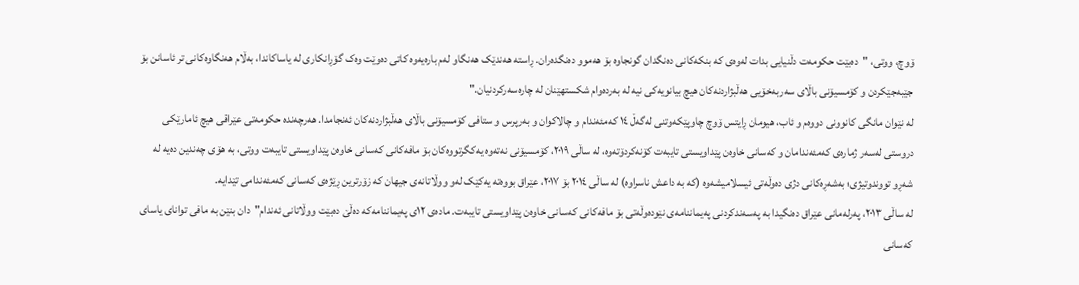ۆوچ، ووتی، "دەبێت حکومەت دڵنیایی بدات لەوەی کە بنکەکانی دەنگدان گونجاوە بۆ هەموو دەنگدەران. ڕاستە هەندێک هەنگاو لەم بارەیەوە کاتی دەوێت وەک گۆڕانکاری لە یاساکاندا، بەڵام هەنگاوەکانی تر ئاسانن بۆ جێبەجێکردن و کۆمسیۆنی باڵای سەربەخۆیی هەڵبژاردنەکان هیچ بیانویەکی نیە لە بەردەوام شکستهێنان لە چارەسەرکردنیان."
لە نێوان مانگی کانوونی دووەم و ئاب، هیومان ڕایتس ۆوچ چاوپێکەوتنی لەگەڵ ١٤ کەمئەندام و چالاکوان و بەرپرس و ستافی کۆمسیۆنی باڵای هەڵبژاردنەکان ئەنجامدا. هەرچەندە حکومەتی عێراقی هیچ ئامارێکی دروستی لەسەر ژمارەی کەمئەندامان و کەسانی خاوەن پێداویستی تایبەت کۆنەکردۆتەوە، لە ساڵی ٢٠١٩، کۆمسیۆنی نەتەوە یەکگرتووەکان بۆ مافەکانی کەسانی خاوەن پێداویستی تایبەت ووتی، بە هۆی چەندین دەیە لە شەڕو تووندوتیژی؛ بەشەڕەکانی دژی دەوڵەتی ئیسلامیشەوە (کە بە داعش ناسراوە) لە ساڵی ٢٠١٤ بۆ ٢٠١٧، عێراق بووەتە یەکێک لەو ووڵاتانەی جیهان کە زۆرترین ڕێژەی کەسانی کەمئەندامی تێدایە.
لە ساڵی ٢٠١٣، پەرلەمانی عێراق دەنگیدا بە پەسەندکردنی پەیماننامەی نێودەوڵەتی بۆ مافەکانی کەسانی خاوەن پێداویستی تایبەت. مادەی ١٢ی پەیماننامەکە دەڵێ دەبێت ووڵاتانی ئەندام"دان بنێن بە مافی توانای یاسای کەسانی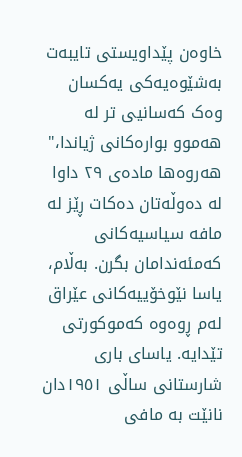خاوەن پێداویستی تایبەت بەشێوەیەکی یەکسان وەک کەسانیی تر لە هەموو بوارەکانی ژیاندا،" هەروەها مادەی ٢٩ داوا لە دەوڵەتان دەکات ڕێز لە مافە سیاسیەکانی کەمئەندامان بگرن. بەڵام، یاسا نێوخۆییەکانی عێراق لەم ڕوەوە کەموکورتی تێدایە. یاسای باری شارستانی ساڵی ١٩٥١دان نانێت بە مافی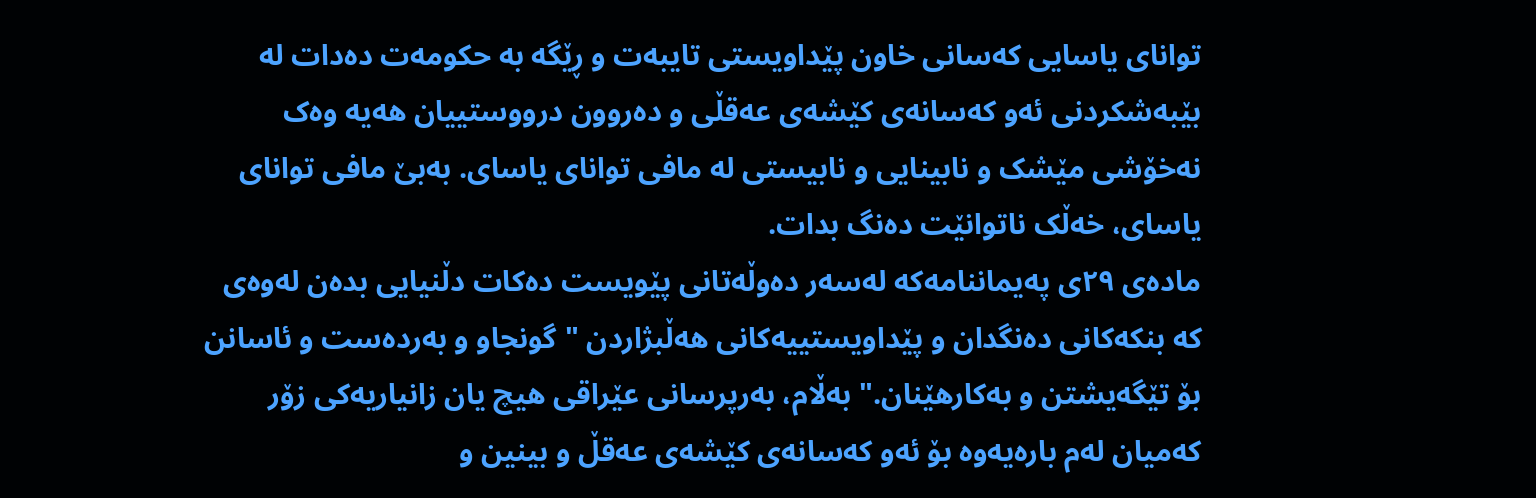توانای یاسایی کەسانی خاون پێداویستی تایبەت و ڕێگە بە حکومەت دەدات لە بێبەشکردنی ئەو کەسانەی کێشەی عەقڵی و دەروون درووستییان هەیە وەک نەخۆشی مێشک و نابینایی و نابیستی لە مافی توانای یاسای. بەبێ مافی توانای یاسای، خەڵک ناتوانێت دەنگ بدات.
مادەی ٢٩ی پەیماننامەکە لەسەر دەوڵەتانی پێویست دەکات دڵنیایی بدەن لەوەی کە بنکەکانی دەنگدان و پێداویستییەکانی هەڵبژاردن "گونجاو و بەردەست و ئاسانن بۆ تێگەیشتن و بەکارهێنان." بەڵام، بەرپرسانی عێراقی هیچ یان زانیاریەکی زۆر کەمیان لەم بارەیەوە بۆ ئەو کەسانەی کێشەی عەقڵ و بینین و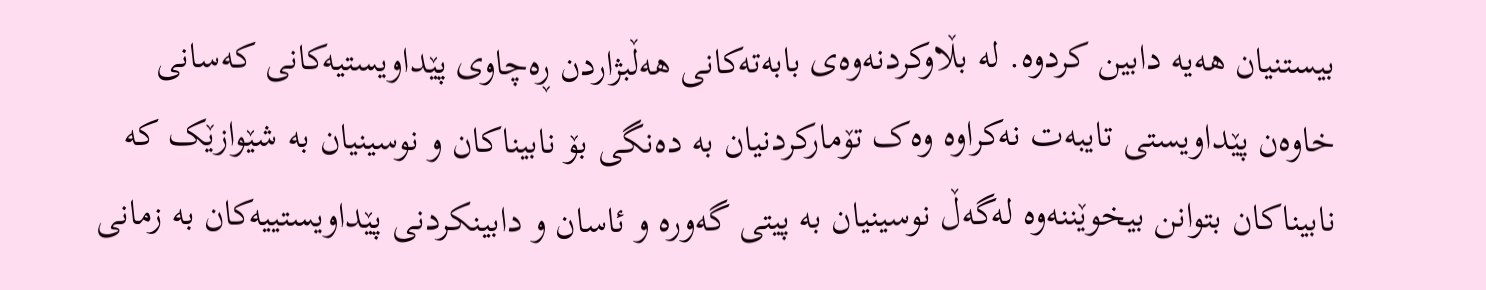بیستنیان هەیە دابین کردوە. لە بڵاوکردنەوەی بابەتەکانی هەڵبژاردن ڕەچاوی پێداویستیەکانی کەسانی خاوەن پێداویستی تایبەت نەکراوە وەک تۆمارکردنیان بە دەنگی بۆ نابیناکان و نوسینیان بە شێوازێک کە نابیناکان بتوانن بیخوێننەوە لەگەڵ نوسینیان بە پیتی گەورە و ئاسان و دابینکردنی پێداویستییەکان بە زمانی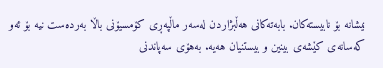نیشانە بۆ نابیستەکان. بابەتەکانی هەڵبژاردن لەسەر ماڵپەڕی کۆمسیۆنی باڵا بەردەست نیە بۆ ئەو کەسانەی کێشەی بینین و بیستنیان هەیە. بەهۆی سەپاندنی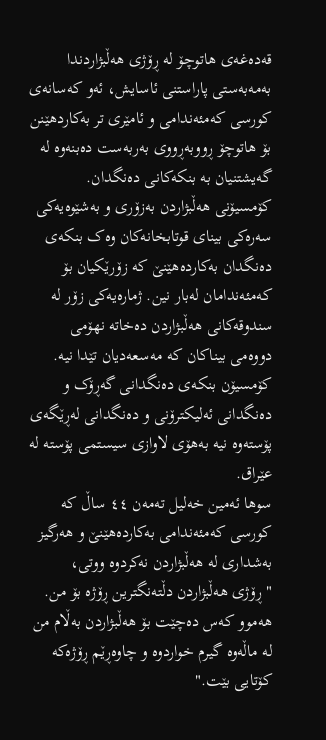قەدەغەی هاتوچۆ لە ڕۆژی هەڵبژاردندا بەمەبەستی پاراستنی ئاسایش، ئەو کەسانەی کورسی کەمئەندامی و ئامێری تر بەکاردهێنن بۆ هاتوچۆ ڕووبەڕووی بەربەست دەبنەوە لە گەیشتنیان بە بنکەکانی دەنگدان.
کۆمسیۆنی هەڵبژاردن بەزۆری و بەشێوەیەکی سەرەکی بینای قوتابخانەکان وەک بنکەی دەنگدان بەکاردەهێنێ کە زۆرێکیان بۆ کەمئەندامان لەبار نین. ژمارەیەکی زۆر لە سندوقەکانی هەڵبژاردن دەخاتە نهۆمی دووەمی بیناکان کە مەسعەدیان تێدا نیە. کۆمسیۆن بنکەی دەنگدانی گەڕۆک و دەنگدانی ئەلیکترۆنی و دەنگدانی لەڕێگەی پۆستەوە نیە بەهۆی لاوازی سیستمی پۆستە لە عێراق.
سوها ئەمین خەلیل تەمەن ٤٤ ساڵ کە کورسی کەمئەندامی بەکاردەهێنێ و هەرگیز بەشداری لە هەڵبژاردن نەکردوە ووتی، "ڕۆژی هەڵبژاردن دڵتەنگترین ڕۆژە بۆ من. هەموو کەس دەچێت بۆ هەڵبژاردن بەڵام من لە ماڵەوە گیرم خواردوە و چاوەڕێم ڕۆژەکە کۆتایی بێت."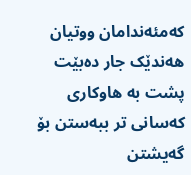کەمئەندامان ووتیان هەندێک جار دەبێت پشت بە هاوکاری کەسانی تر ببەستن بۆ گەیشتن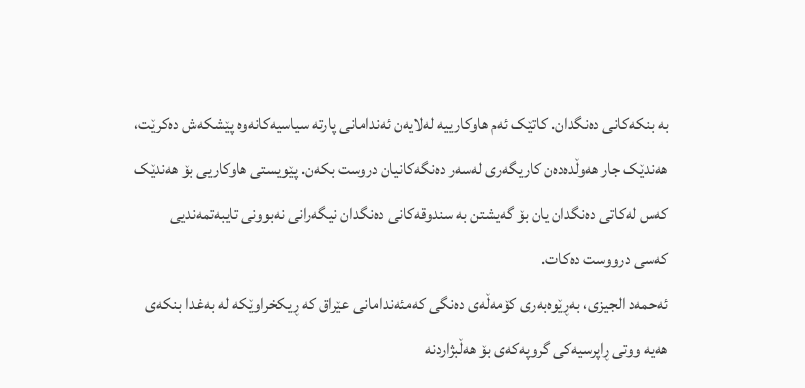بە بنکەکانی دەنگدان. کاتێک ئەم هاوکارییە لەلایەن ئەندامانی پارتە سیاسیەکانەوە پێشکەش دەکرێت، هەندێک جار هەوڵدەدەن کاریگەری لەسەر دەنگەکانیان دروست بکەن. پێویستی هاوکاریی بۆ هەندێک کەس لەکاتی دەنگدان یان بۆ گەیشتن بە سندوقەکانی دەنگدان نیگەرانی نەبوونی تایبەتمەندیی کەسی درووست دەکات.
ئەحمەد الجیزی، بەڕێوەبەری کۆمەڵەی دەنگی کەمئەندامانی عێراق کە ڕیکخراوێکە لە بەغدا بنکەی هەیە ووتی ڕاپرسیەکی گروپەکەی بۆ هەڵبژاردنە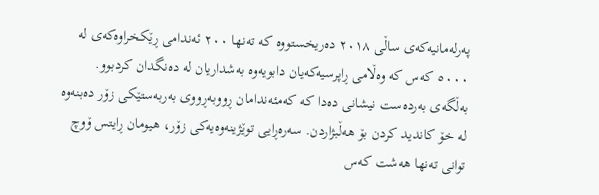پەرلەمانیەکەی ساڵی ٢٠١٨ دەریخستووە کە تەنها ٢٠٠ ئەندامی ڕێکخراوەکەی لە ٥٠٠٠ کەس کە وەڵامی ڕاپرسیەکەیان دابویەوە بەشداریان لە دەنگدان کردبوو.
بەڵگەی بەردەست نیشانی دەدا کە کەمئەندامان ڕووبەڕووی بەربەستێکی زۆر دەبنەوە لە خۆ کاندید کردن بۆ هەڵبژاردن. سەرەڕایی توێژینەوەیەکی زۆر، هیومان ڕایتس ۆوچ توانی تەنها هەشت کەس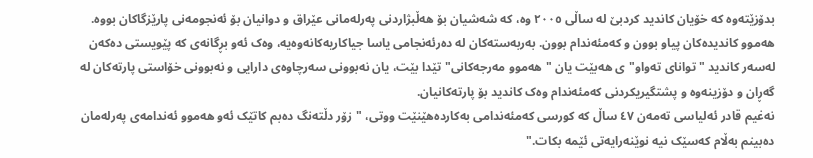بدۆزێتەوە کە خۆیان کاندید کردبێ لە ساڵی ٢٠٠٥ وە، کە شەشیان بۆ هەڵبژاردنی پەرلەمانی عێراق و دوانیان بۆ ئەنجومەنی پارێزگاکان بووە. هەموو کاندیدەکان پیاو بوون و کەمئەندام بوون. بەربەستەکان لە دەرئەنجامی یاسا جیاکاریەکانەوەیە، وەک ئەو بڕگانەی کە پێویستی دەکەن لەسەر کاندید "توانای تەواو"ی هەبێت یان "هەموو مەرجەکانی" تێدا بێت، یان نەبوونی سەرچاوەی دارایی و نەبوونی خۆاستی پارتەکان لە گەڕان و دۆزینەوە و پشتگیریکردنی کەمئەندام وەک کاندید بۆ پارتەکانیان.
نەغیم قادر ئەلیاسی تەمەن ٤٧ ساڵ کە کورسی کەمئەندامی بەکاردەهێنێت ووتی، "زۆر دڵتەنگ دەبم کاتێک ئەو هەموو ئەندامەی پەرلەمان دەبینم بەڵام کەسێک نیە نوێنەرایەتی ئێمە بکات."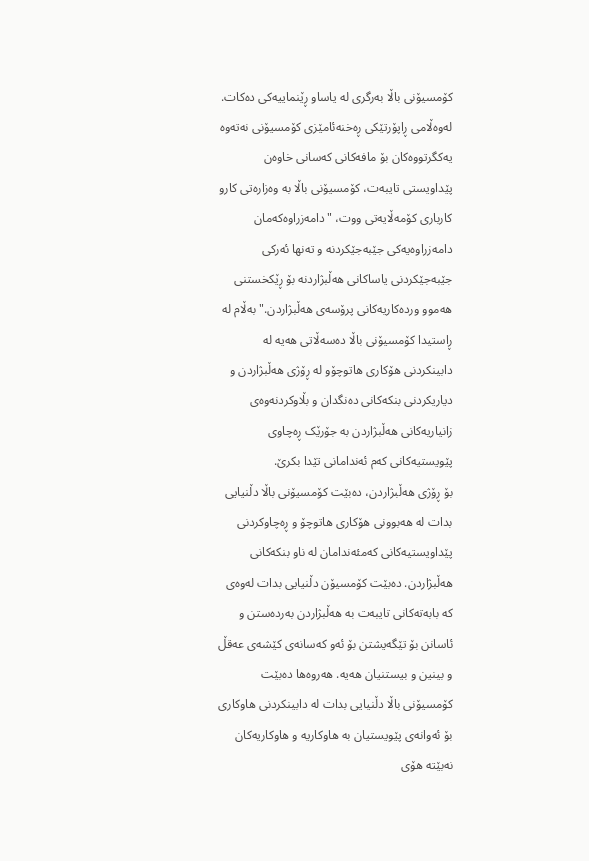کۆمسیۆنی باڵا بەرگری لە یاساو ڕێنماییەکی دەکات. لەوەڵامی ڕاپۆرتێکی ڕەخنەئامێزی کۆمسیۆنی نەتەوە یەکگرتووەکان بۆ مافەکانی کەسانی خاوەن پێداویستی تایبەت، کۆمسیۆنی باڵا بە وەزارەتی کارو کارباری کۆمەڵایەتی ووت، "دامەزراوەکەمان دامەزراوەیەکی جێبەجێکردنە و تەنها ئەرکی جێبەجێکردنی یاساکانی هەڵبژاردنە بۆ ڕێکخستنی هەموو وردەکاریەکانی پرۆسەی هەڵبژاردن." بەڵام لە ڕاستیدا کۆمسیۆنی باڵا دەسەڵاتی هەیە لە دابینکردنی هۆکاری هاتوچۆو لە ڕۆژی هەڵبژاردن و دیاریکردنی بنکەکانی دەنگدان و بڵاوکردنەوەی زانیاریەکانی هەڵبژاردن بە جۆرێک ڕەچاوی پێویستیەکانی کەم ئەندامانی تێدا بکرێ.
بۆ ڕۆژی هەڵبژاردن، دەبێت کۆمسیۆنی باڵا دڵنیایی بدات لە هەبوونی هۆکاری هاتوچۆ و ڕەچاوکردنی پێداویستیەکانی کەمئەندامان لە ناو بنکەکانی هەڵبژاردن. دەبێت کۆمسیۆن دڵنیایی بدات لەوەی کە بابەتەکانی تایبەت بە هەڵبژاردن بەردەستن و ئاسانن بۆ تێگەیشتن بۆ ئەو کەسانەی کێشەی عەقڵ و بینین و بیستنیان هەیە. هەروەها دەبێت کۆمسیۆنی باڵا دڵنیایی بدات لە دابینکردنی هاوکاری بۆ ئەوانەی پێویستیان بە هاوکاریە و هاوکاریەکان نەبێتە هۆی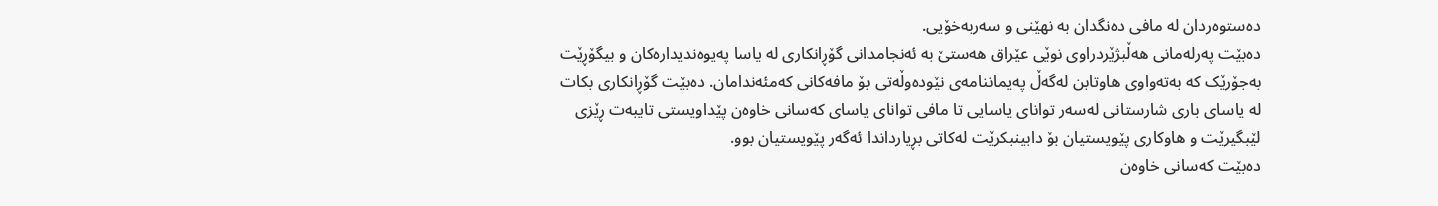دەستوەردان لە مافی دەنگدان بە نهێنی و سەربەخۆیی.
دەبێت پەرلەمانی هەڵبژێردراوی نوێی عێراق هەستێ بە ئەنجامدانی گۆڕانکاری لە یاسا پەیوەندیدارەکان و بیگۆڕێت بەجۆرێک کە بەتەواوی هاوتابن لەگەڵ پەیماننامەی نێودەوڵەتی بۆ مافەکانی کەمئەندامان. دەبێت گۆڕانکاری بکات لە یاسای باری شارستانی لەسەر توانای یاسایی تا مافی توانای یاسای کەسانی خاوەن پێداویستی تایبەت ڕێزی لێبگیرێت و هاوکاری پێویستیان بۆ دابینبکرێت لەکاتی بڕیارداندا ئەگەر پێویستیان بوو.
دەبێت کەسانی خاوەن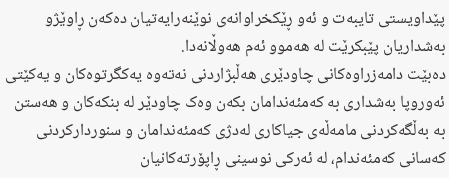پێداویستی تایبەت و ئەو ڕێکخراوانەی نوێنەرایەتیان دەکەن ڕاوێژو بەشداریان پێبکرێت لە هەموو ئەم هەوڵانەدا.
دەبێت دامەزراوەکانی چاودێری هەڵبژاردنی نەتەوە یەکگرتوەکان و یەکێتی ئەوروپا بەشداری بە کەمئەندامان بکەن وەک چاودێر لە بنکەکان و هەستن بە بەڵگەکردنی مامەڵەی جیاکاری لەدژی کەمئەندامان و سنوردارکردنی کەسانی کەمئەندام، لە ئەرکی نوسینی ڕاپۆرتەکانیان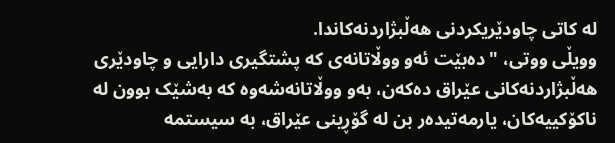لە کاتی چاودێریکردنی هەڵبژاردنەکاندا.
وویڵی ووتی، "دەبێت ئەو ووڵاتانەی کە پشتگیری دارایی و چاودێری هەڵبژاردنەکانی عێراق دەکەن، بەو ووڵاتانەشەوە کە بەشێک بوون لە ناکۆکییەکان، یارمەتیدەر بن لە گۆڕینی عێراق، بە سیستمە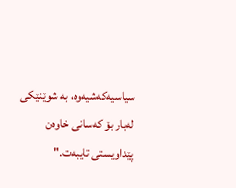سیاسیەکەشیەوە، بە شوێنێکی لەبار بۆ کەسانی خاوەن پێداویستی تایبەت."